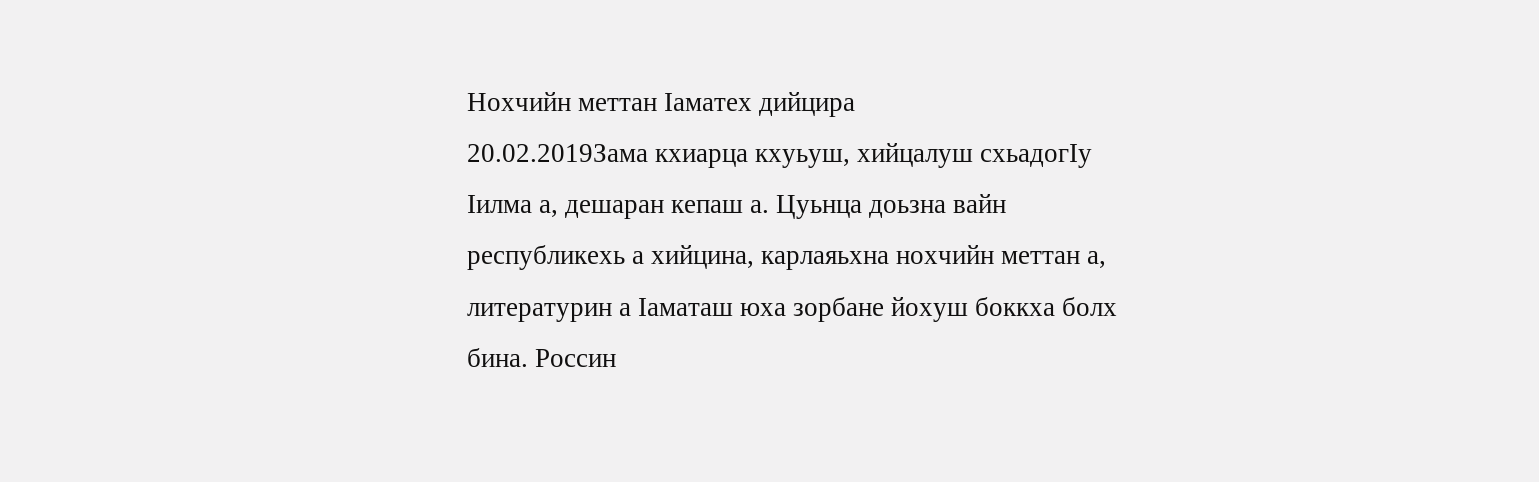Нохчийн меттан Iаматех дийцира
20.02.2019Зама кхиарца кхуьуш, хийцалуш схьадогIу Iилма а, дешаран кепаш а. Цуьнца доьзна вайн республикехь а хийцина, карлаяьхна нохчийн меттан а, литературин а Iаматаш юха зорбане йохуш боккха болх бина. Россин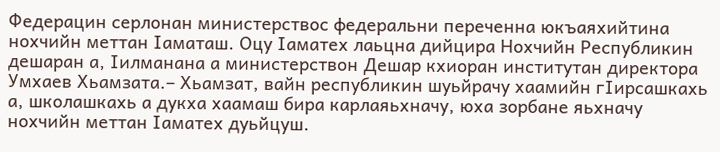Федерацин серлонан министерствос федеральни переченна юкъаяхийтина нохчийн меттан Iаматаш. Оцу Iаматех лаьцна дийцира Нохчийн Республикин дешаран а, Iилманана а министерствон Дешар кхиоран институтан директора Умхаев Хьамзата.– Хьамзат, вайн республикин шуьйрачу хаамийн гIирсашкахь а, школашкахь а дукха хаамаш бира карлаяьхначу, юха зорбане яьхначу нохчийн меттан Iаматех дуьйцуш.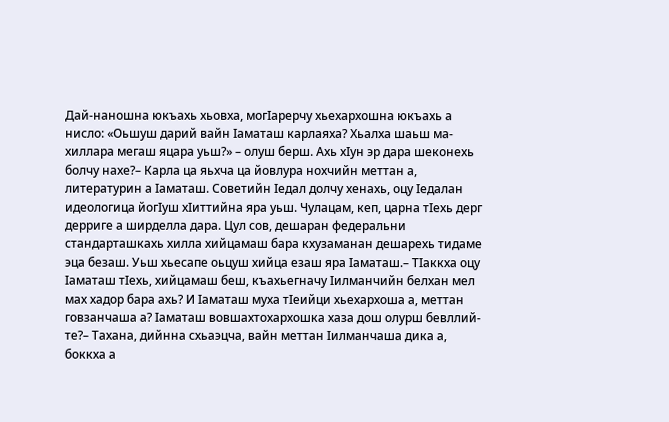Дай-наношна юкъахь хьовха, могIарерчу хьехархошна юкъахь а нисло: «Оьшуш дарий вайн Iаматаш карлаяха? Хьалха шаьш ма-хиллара мегаш яцара уьш?» – олуш берш. Ахь хIун эр дара шеконехь болчу нахе?– Карла ца яьхча ца йовлура нохчийн меттан а, литературин а Iаматаш. Советийн Iедал долчу хенахь, оцу Iедалан идеологица йогIуш хIиттийна яра уьш. Чулацам, кеп, царна тIехь дерг дерриге а ширделла дара. Цул сов, дешаран федеральни стандарташкахь хилла хийцамаш бара кхузаманан дешарехь тидаме эца безаш. Уьш хьесапе оьцуш хийца езаш яра Iаматаш.– ТIаккха оцу Iаматаш тIехь, хийцамаш беш, къахьегначу Iилманчийн белхан мел мах хадор бара ахь? И Iаматаш муха тIеийци хьехархоша а, меттан говзанчаша а? Iаматаш вовшахтохархошка хаза дош олурш бевллий-те?– Тахана, дийнна схьаэцча, вайн меттан Iилманчаша дика а, боккха а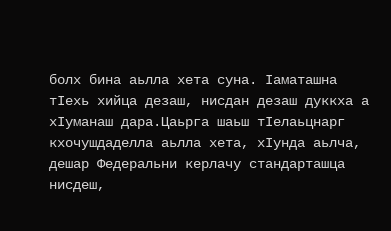болх бина аьлла хета суна. Iаматашна тIехь хийца дезаш, нисдан дезаш дуккха а хIуманаш дара.Цаьрга шаьш тIелаьцнарг кхочушдаделла аьлла хета, хIунда аьлча, дешар Федеральни керлачу стандарташца нисдеш,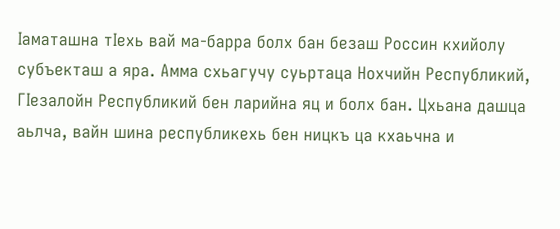Iаматашна тIехь вай ма-барра болх бан безаш Россин кхийолу субъекташ а яра. Амма схьагучу суьртаца Нохчийн Республикий, ГIезалойн Республикий бен ларийна яц и болх бан. Цхьана дашца аьлча, вайн шина республикехь бен ницкъ ца кхаьчна и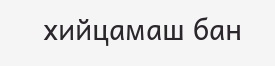хийцамаш бан